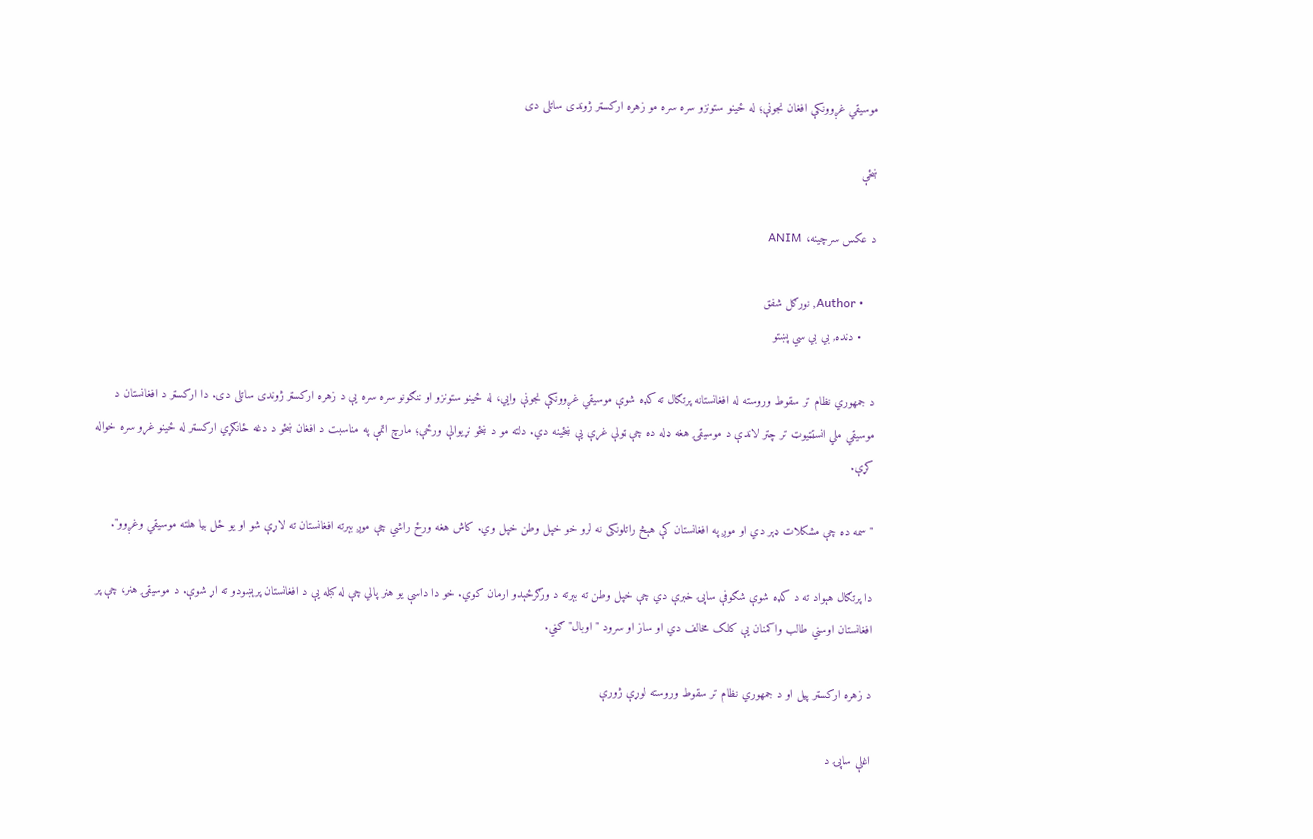موسیقي غږوونکې افغان نجونې؛ له ځينو ستونزو سره سره مو زهره ارکسټر ژوندی ساتلی دی

ښځې

د عکس سرچینه، ANIM

    • Author, نورګل شفق
    • دنده, بي بي سي پښتو

د جمهوري نظام تر سقوط وروسته له افغانستانه پرتګال ته کډه شوې موسیقي غږوونکې نجونې وايي، له ځينو ستونزو او ننګونو سره سره یې د زهره ارکسټر ژوندی ساتلی دی. دا ارکسټر د افغانستان د موسیقي ملي انسټټيوټ تر چتر لاندې د موسیقۍ هغه ډله ده چې ټولې غړې یې ښځينه دي. دلته مو د ښځو نړیوالې ورځې؛ مارچ اتمې په مناسبت د افغان ښځو د دغه ځانګړي ارکسټر له ځينو غړو سره خواله کړې.

"سمه ده چې مشکلات ډېر دي او موږ په افغانستان کې هېڅ راتلونکی نه لرو خو خپل وطن خپل وي. کاش هغه ورځ راشي چې موږ بېرته افغانستان ته لاړې شو او یو ځل بیا هلته موسیقي وغږوو".

دا پرتګال هېواد ته د کډه شوې شګوفې ساپۍ خبرې دي چې خپل وطن ته بېرته د ورګرځېدو ارمان کوي. خو دا داسې یو هنر پالي چې له کبله یې د افغانستان پرېښودو ته اړ شوې. د موسیقۍ هنر، چې پر افغانستان اوسني طالب واکمنان یې کلک مخالف دي او ساز او سرود "اوبال" ګڼي.

د زهره ارکسټر پیل او د جمهوري نظام تر سقوط وروسته لوړې ژورې

اغلې ساپۍ د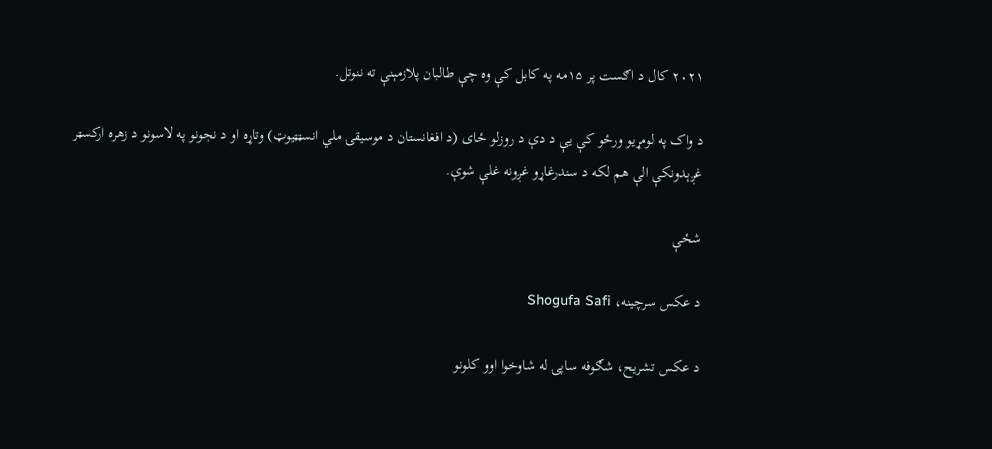۲۰۲۱ کال د اګست پر ۱۵مه په کابل کې وه چې طالبان پلازمېنې ته ننوتل.

د واک په لومړیو ورځو کې یې د دې د روزلو ځای (د افغانستان د موسیقۍ ملي انسټټيوټ) وتاړه او د نجونو په لاسونو د زهره ارکسټر غږېدونکې الې هم لکه د سندرغاړو غږونه غلې شوې.

شځې

د عکس سرچینه، Shogufa Safi

د عکس تشریح، شګوفه ساپۍ له شاوخوا اوو کلونو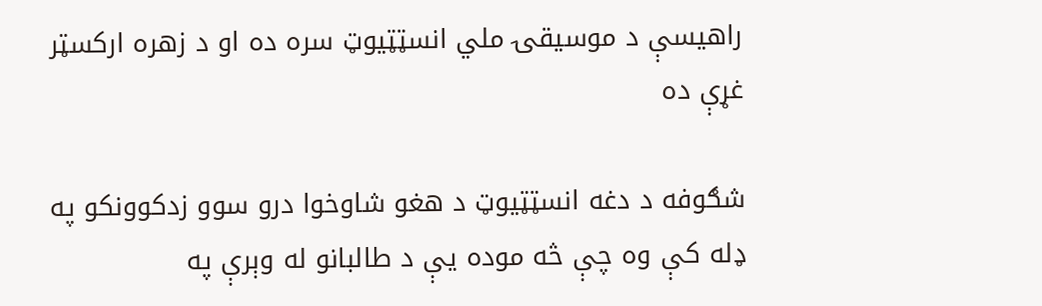راهیسې د موسیقۍ ملي انسټټيوټ سره ده او د زهره ارکسټر غړې ده

شګوفه د دغه انسټټيوټ د هغو شاوخوا درو سوو زدکوونکو په ډله کې وه چې څه موده یې د طالبانو له وېرې په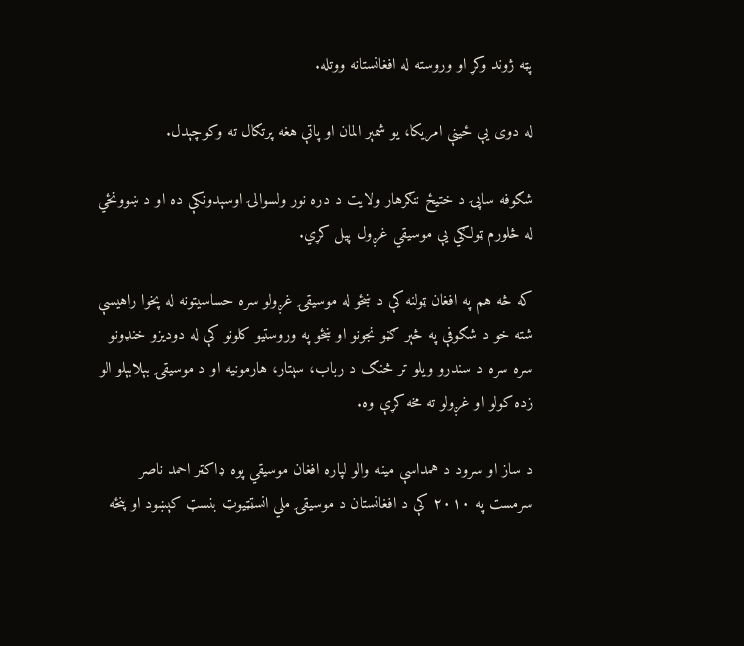پټه ژوند وکړ او وروسته له افغانستانه ووتله.

له دوی یې ځينې امریکا، یو شمېر المان او پاتې هغه پرتګال ته وکوچېدل.

شګوفه ساپۍ د ختیځ ننګرهار ولایت د دره نور ولسوالۍ اوسېدونکې ده او د ښوونځي له څلورم ټولګي یې موسیقي غږول پیل کړي.

که څه هم په افغان ټولنه کې د ښځو له موسیقۍ غږولو سره حساسیتونه له پخوا راهیسې شته خو د شګوفې په څېر ګڼو نجونو او ښځو په وروستیو کلونو کې له دودیزو خنډونو سره سره د سندرو ویلو تر څنګ د رباب، سېتار، هارمونیه او د موسیقۍ بېلابېلو الو زده کولو او غږولو ته مخه کړې وه.

د ساز او سرود د همداسې مینه والو لپاره افغان موسیقي پوه ډاکټر احمد ناصر سرمست په ۲۰۱۰ کې د افغانستان د موسیقۍ ملي انسټټيوټ بنسټ کېښود او پنځه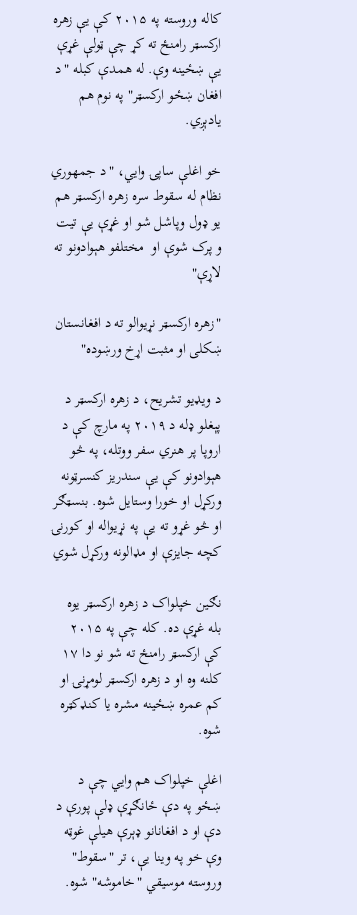کاله وروسته په ۲۰۱۵ کې یې زهره ارکسټر رامنځ ته کړ چې ټولې غړې یې ښځينه وې. له همدې کبله "د افغان ښځو ارکسټر" په نوم هم یادېږي.

خو اغلې ساپۍ وايي، "د جمهوري نظام له سقوط سره زهره ارکسټر هم یو ډول وپاشل شو او غړې یې تیت و پرک شوې او ‌ مختلفو هېوادونو ته لاړې"

"زهره ارکسټر نړیوالو ته د افغانستان ښکلی او مثبت اړخ ورښوده"

د ویډیو تشریح، د زهره ارکسټر د پېغلو ډله د ۲۰۱۹ په مارچ کې د اروپا پر هنري سفر ووتله، په څو هېوادونو کې یې سندریز کنسرټونه ورکړل او خورا وستایل شوه. بنسټګر او څو غړو ته یې په نړیواله او کورنۍ کچه جایزې او مډالونه ورکړل شوي

نګین خپلواک د زهره ارکسټر یوه بله غړې ده. کله چې په ۲۰۱۵ کې ارکسټر رامنځ ته شو نو دا ۱۷ کلنه وه او د زهره ارکسټر لومړنۍ او کم عمره ښځينه مشره یا کنډکټره شوه.

اغلې خپلواک هم وايي چې د ښځو په دې ځانګړې ډلې پورې د دې او د افغانانو ډېرې هیلې غوټه وې خو په وینا یې، تر "سقوط" وروسته موسیقي "خاموشه" شوه.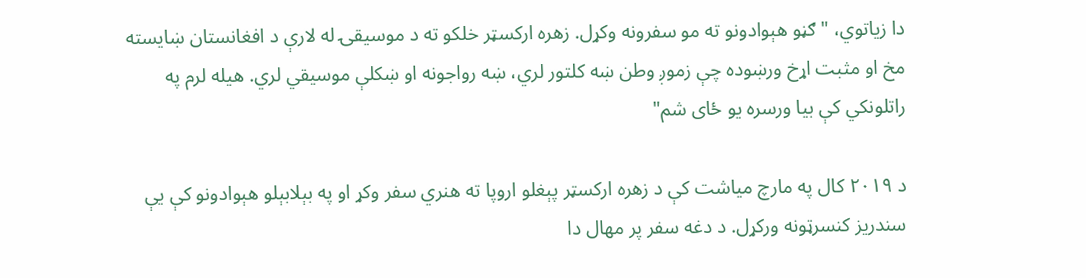دا زیاتوي، "ګڼو هېوادونو ته مو سفرونه وکړل. زهره ارکسټر خلکو ته د موسیقۍ له لارې د افغانستان ښایسته مخ او مثبت اړخ ورښوده چې زموږ وطن ښه کلتور لري، ښه رواجونه او ښکلې موسیقي لري. هیله لرم په راتلونکي کې بیا ورسره یو ځای شم"

د ۲۰۱۹ کال په مارچ میاشت کې د زهره ارکسټر پېغلو اروپا ته هنري سفر وکړ او په بېلابېلو هېوادونو کې یې سندریز کنسرټونه ورکړل. د دغه سفر پر مهال دا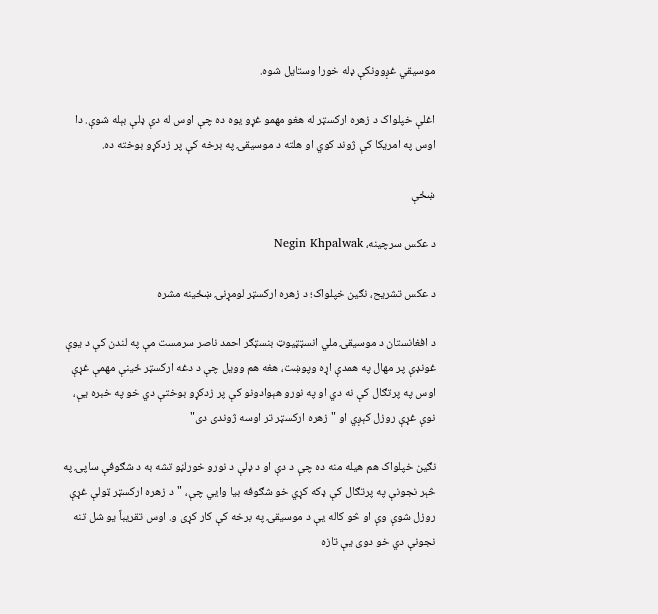موسیقي غږوونکې ډله خورا وستایل شوه.

اغلې خپلواک د زهره ارکسټر له هغو مهمو غړو یوه ده چې اوس له دې ډلې بېله شوې. دا اوس په امریکا کې ژوند کوي او هلته د موسیقۍ په برخه کې پر زدکړو بوخته ده.

ښځې

د عکس سرچینه، Negin Khpalwak

د عکس تشریح، نګین خپلواک؛ د زهره ارکسټر لومړنۍ ښځينه مشره

د افغانستان د موسیقۍ ملي انسټټيوټ بنسټګر احمد ناصر سرمست مې په لندن کې د یوې غونډې پر مهال په همدې اړه وپوښت، هغه هم وویل چې د دغه ارکسټر ځينې مهمې غړې اوس په پرتګال کې نه دي او په نورو هېوادونو کې پر زدکړو بوختې دي خو په خبره یې، نوې غړې روزل کېږي او "زهره ارکسټر تر اوسه ژوندی دی"

نګین خپلواک هم هیله منه ده چې د دې او د ډلې د نورو خورلڼو تشه به د شګوفې ساپۍ په څېر نجونې په پرتګال کې ډکه کړي خو شګوفه بیا وايي چې، "د زهره ارکسټر ټولې غړې روزل شوې وې او څو کاله یې د موسیقۍ په برخه کې کار کړی و. اوس تقریباً یو شل تنه نجونې دي خو دوی یې تازه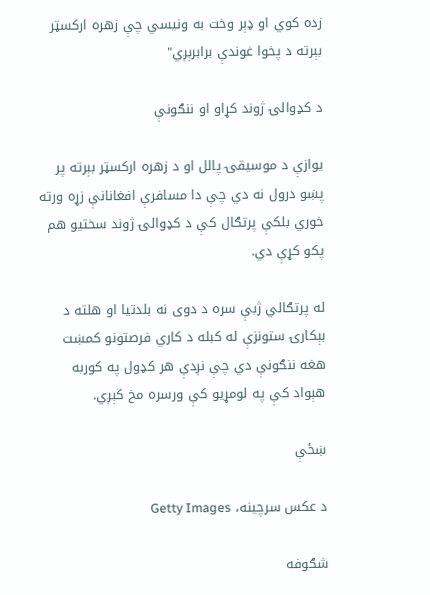زده کوي او ډېر وخت به ونیسي چې زهره ارکسټر بېرته د پخوا غوندې برابرېږي"

د کډوالۍ ژوند کړاو او ننګونې

یوازې د موسیقۍ پالل او د زهره ارکسټر بېرته پر پښو درول نه دي چې دا مسافرې افغانانې زړه ورته خوري بلکې پرتګال کې د کډوالۍ ژوند سختیو هم پکو کړې دي.

له پرتګالي ژبې سره د دوی نه بلدتیا او هلته د بېکارۍ ستونزې له کبله د کاري‌ فرصتونو کمښت هغه ننګونې دي چې نږدې هر کډول په کوربه هېواد کې په لومړیو کې ورسره مخ کېږي.

ښځې

د عکس سرچینه، Getty Images

شګوفه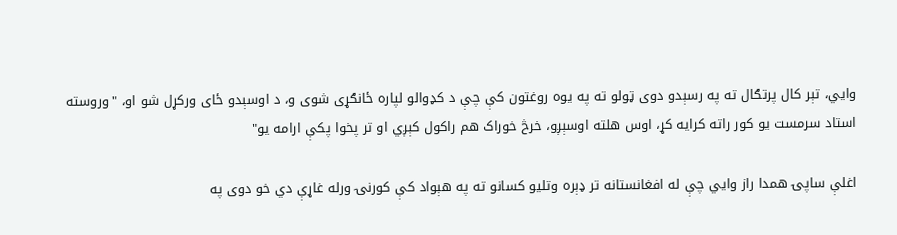وايي، تېر کال پرتګال ته په رسېدو دوی ټولو ته په یوه روغتون کې چې د کډوالو لپاره ځانګړی شوی و، د اوسېدو ځای ورکړل شو او، "وروسته استاد سرمست یو کور راته کرایه کړ، اوس هلته اوسېږو، خرڅ خوراک هم راکول کېږي او تر پخوا پکې ارامه یو"

اغلې ساپۍ همدا راز وايي چې له افغانستانه تر ډېره وتلیو کسانو ته په هېواد کې کورنۍ ورله غاړې دي خو دوی په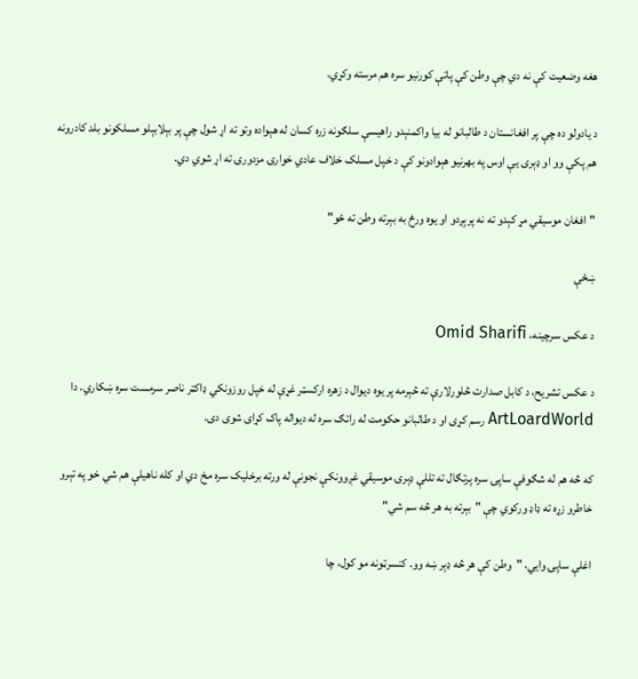هغه وضعیت کې نه دي چې وطن کې پاتې کورنیو سره هم مرسته وکړي.

د یادولو ده چې پر افغانستان د طالبانو له بیا واکمنېدو راهیسې سلګونه زره کسان له هېواده وتو ته اړ شول چې پر بېلابېلو مسلکونو بلد کادرونه هم پکې وو او ډېری یې اوس په بهرنیو هېوادونو کې د خپل مسلک خلاف عادي خوارۍ مزدورۍ ته اړ شوي دي.

"افغان موسیقي مړ کېدو ته نه پرېږدو او یوه ورځ‌ به بېرته وطن ته ځو"

ښځې

د عکس سرچینه، Omid Sharifi

د عکس تشریح، د کابل صدارت څلورلارې ته څېرمه پر یوه دیوال د زهره ارکسټر غړې له خپل روزونکي ډاکټر ناصر سرمست سره ښکاري. دا ArtLoardWorld رسم کړی او د طالبانو حکومت له راتګ سره له دیواله پاک کړای شوی دی.

که څه هم له شګوفې ساپۍ سره پرتګال ته تللې ډېرۍ موسیقي غږوونکې نجونې له ورته برخلیک سره مخ دي او کله ناهیلې هم شي خو په تېرو خاطرو زړه ته ډاډ ورکوي چې "بېرته به هر څه سم شي"

اغلې ساپۍ وايي، "وطن کې هر څه ډېر ښه وو. کنسرټونه مو کول، چا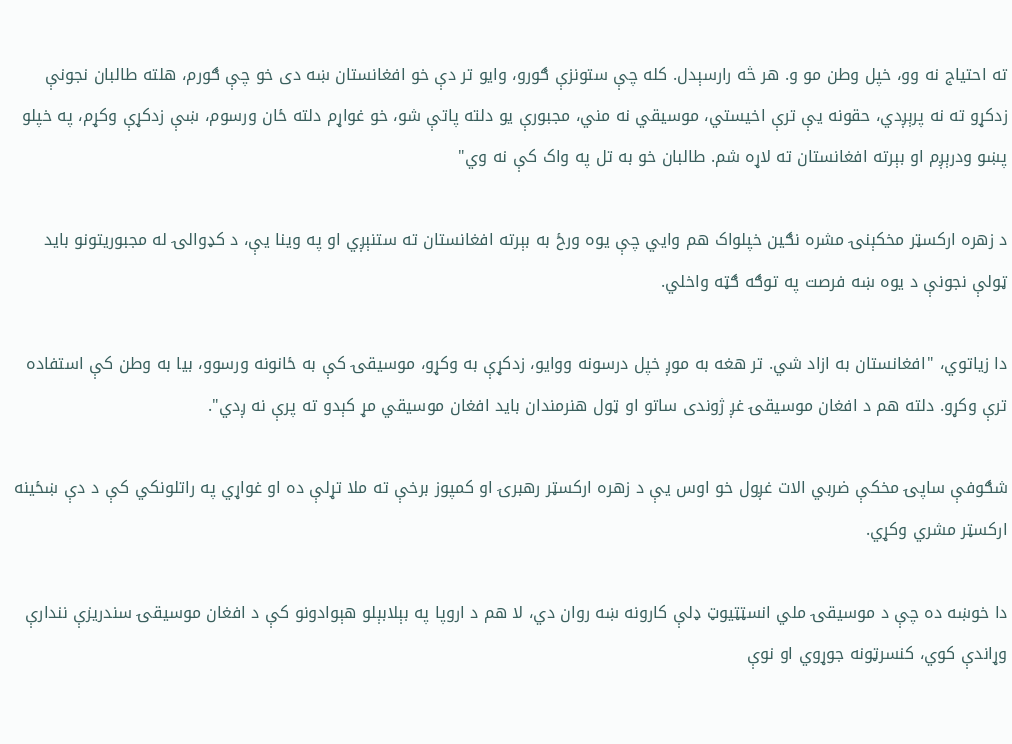ته احتیاج نه وو، خپل وطن مو و. هر څه رارسېدل. کله چې ستونزې ګورو، وایو تر دې خو افغانستان ښه دی خو چې ګورم، هلته طالبان نجونې زدکړو ته نه ‌پرېږدي، حقونه یې ترې اخیستي، موسیقي نه مني، مجبورې یو دلته پاتې شو، خو غواړم دلته ځان ورسوم، ښې زدکړې وکړم، په خپلو پښو ودرېږم او بېرته افغانستان ته لاړه شم. طالبان خو به تل په واک کې نه وي"

د زهره ارکسټر مخکېنۍ مشره نګین خپلواک هم وايي چې یوه ورځ به بېرته افغانستان ته ستنېږي او په وینا یې، د کډوالۍ له مجبوریتونو باید ټولې نجونې د یوه ښه فرصت په توګه ګټه واخلي.

دا زیاتوي، "افغانستان به ازاد شي. تر هغه به موږ خپل درسونه ووایو، زدکړې به وکړو، موسیقۍ کې به ځانونه ورسوو، بیا به وطن کې استفاده ترې وکړو. دلته هم د افغان موسیقۍ غږ ژوندی ساتو او ټول هنرمندان باید افغان موسیقي مړ کېدو ته پرې نه ږدي".

شګوفې ساپۍ مخکې ضربي الات غږول خو اوس یې د زهره ارکسټر رهبرۍ او کمپوز برخې ته ملا تړلې ده او غواړي په راتلونکي کې د دې ښځينه ارکسټر مشري وکړي.

دا خوښه ده چې د موسیقۍ ملي انسټټيوټ ډلې کارونه ښه روان دي، لا هم د اروپا په بېلابېلو هېوادونو کې د افغان موسیقۍ سندریزې نندارې وړاندې کوي، کنسرټونه جوړوي او نوې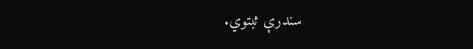سندرې ثبتوي.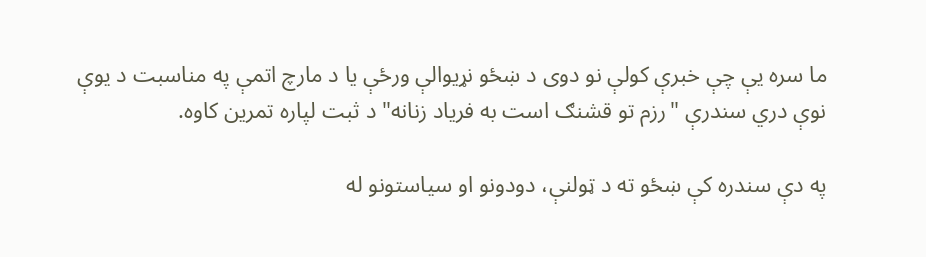ما سره یې چې خبرې کولې نو دوی د ښځو نړیوالې ورځې یا د مارچ اتمې په مناسبت د یوې نوې دري سندرې "رزم تو قشنګ است به فریاد زنانه" د ثبت لپاره تمرین کاوه.

په دې سندره کې ښځو ته د ټولنې، دودونو او سیاستونو له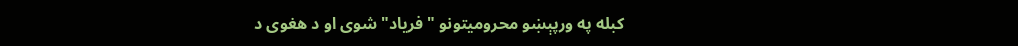کبله په ورپېښو محرومیتونو "فریاد" شوی او د هغوی د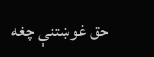حق غوښتنې چغه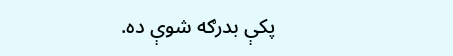پکې بدرګه شوې ده.